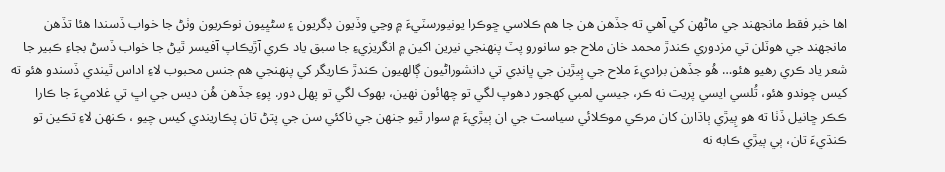اها خبر فقط مانجهند جي ماڻهن کي آهي ته جڏهن هن جا هم ڪلاسي ڇوڪرا يونيورسٽيءَ ۾ وڃي وڏيون ڊگريون ۽ سڻڀيون نوڪريون وٺڻ جا خواب ڏسندا هئا تڏهن مانجهند جي هوٽلن تي مزدوري ڪندڙ محمد خان ملاح جو سانورو پٽ پنهنجي نيرين اکين ۾ انگريزيءِ جا سبق ياد ڪري آڙيڪاپ آفيسر ٿيڻ جا خواب ڏسڻ بجاءِ ڪبير جا شعر ياد ڪري رهيو هئو… هُو جڏهن براديءَ ملاح جي ٻِيڙين جي ڀانڊي تي دانشوراڻيون ڳالهيون ڪندڙ ڪاريگر کي پنهنجي هم جنس محبوب لاءِ اداس ٿيندي ڏسندو هئو ته کيس چوندو هئو، تُلسي ايسي پريت نه ڪر، جيسي لمبي کهجور دهوپ لگي تو چهائون نهين، بهوک لگي تو پهل دور. پوءِ جڏهن هُن ديس جي اڀ تي غلاميءَ جا ڪارا ڪڪر ڇانيل ڏٺا ته هو ٻِيڙي ٻاڌارن کان مرڪي موڪلائي سياست جي ان ٻيڙيءَ ۾ سوار ٿيو جنهن جي ناکئي سن جي پتڻ تان پڪاريندي کيس چيو ، ڪنهن لاءِ تڪين تو ڪنڌيءَ تان، ٻي ٻيڙي ڪابه نه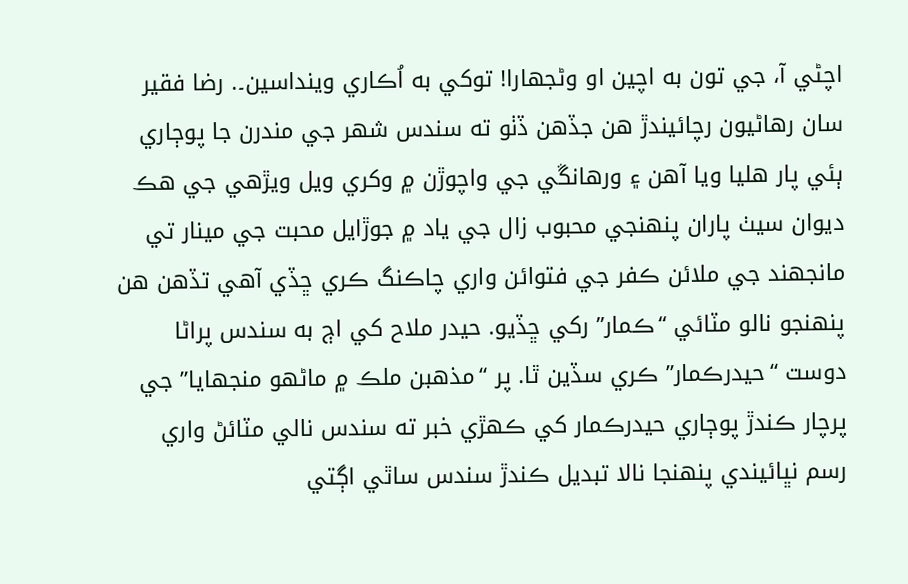اچڻي آ، جي تون به اچين او وڻجھارا! توکي به اُڪاري وينداسين۔. رضا فقير سان رهاڻيون رچائيندڙ هن جڏهن ڏٺو ته سندس شهر جي مندرن جا پوڄاري ٻئي پار هليا ويا آهن ۽ ورهانڱي جي واچوڙن ۾ وکري ويل ويڙهي جي هڪ ديوان سيٺ پاران پنهنجي محبوب زال جي ياد ۾ جوڙايل محبت جي مينار تي مانجهند جي ملائن ڪفر جي فتوائن واري چاڪنگ ڪري ڇڏي آهي تڏهن هن پنهنجو نالو مٽائي “ڪمار” رکي ڇڏيو. حيدر ملاح کي اڄ به سندس پراڻا دوست “حيدرڪمار” ڪري سڏين ٿا. پر “مذهبن ملڪ ۾ ماڻهو منجهايا” جي پرچار ڪندڙ پوڄاري حيدرڪمار کي ڪهڙي خبر ته سندس نالي مٽائڻ واري رسم نڀائيندي پنهنجا نالا تبديل ڪندڙ سندس ساٿي اڳتي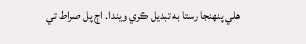هلي پنهنجا رستا به تبديل ڪري ويندا. اڄ پل صراط تي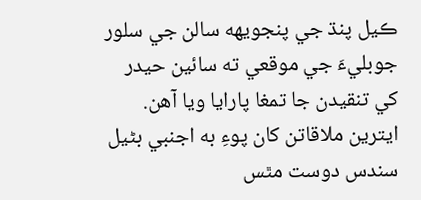ڪيل پنڌ جي پنجويهه سالن جي سلور جوبليءَ جي موقعي ته سائين حيدر کي تنقيدن جا تمغا پارايا ويا آهن. ايترين ملاقاتن کان پوءِ به اجنبي بڻيل سندس دوست مٿس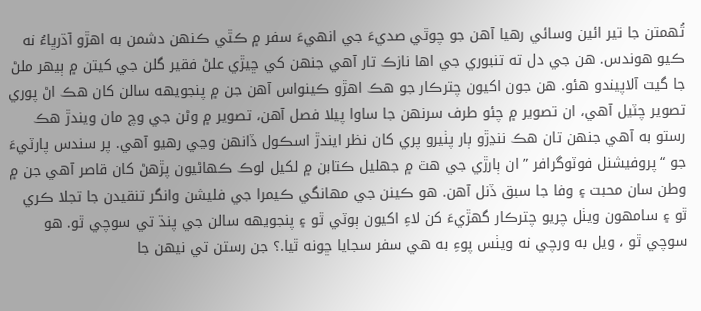تُهمتن جا تير ائين وسائي رهيا آهن جو چوٿي صديءَ جي انهيءَ سفر ۾ ڪٿي ڪنهن دشمن به اهڙو آڌرڀاءُ نه ڪيو هوندس. هن جي دل ته تنبوري جي اها نازڪ تار آهي جنهن کي ڇيڙي علڻ فقير گلن جي کيتن ۾ ٻيهر ملڻ جا گيت آلاپيندو هئو. هن جون اکيون چترڪار جو هڪ اهڙو ڪينواس آهن جن ۾ پنجويهه سالن کان هڪ اڻ پوري تصوير چٽيل آهي، ان تصوير ۾ چئو طرف سرنهن جا ساوا پيلا فصل آهن، تصوير ۾ وڻن جي وچ مان ويندڙ هڪ رستو به آهي جنهن تان هڪ ننڍڙو ٻار پٺيرو پري کان نظر ايندڙ اسڪول ڏانهن وڃي رهيو آهي. پر سندس پارٽيءَ جو “پروفيشنل فوٽوگرافر ” ان ٻارڙي جي هٿ ۾ جهليل ڪتابن ۾ لکيل لوڪ ڪهاڻيون پڙهڻ کان قاصر آهي جن ۾ وطن سان محبت ۽ وفا جا سبق ڏنل آهن. هو ڪينن جي مهانگي ڪيمرا جي فليشن وانگر تنقيدن جا تجلا ڪري ٿو ۽ سامهون ويٺل چريو چترڪار گهڙيءَ کن لاءِ اکيون ٻوٽي ٿو ۽ پنجويهه سالن جي پنڌ تي سوچي ٿو. هو سوچي ٿو ، ويل به ورچي نه ويٺس پوءِ به هي سفر سجايا ڇونه ٿيا.؟ جن رستن تي نيهن جا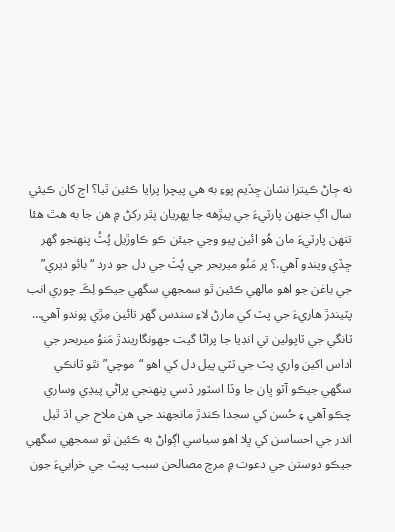نه ڄاڻ ڪيترا نشان ڇڏيم پوءِ به هي پيچرا پرايا ڪئين ٿيا؟ اڄ کان ڪيئي سال اڳ جنهن پارٽيءَ جي پيڙهه جا پهريان پٿر رکڻ ۾ هن جا به هٿ هئا تنهن پارٽيءَ مان هُو ائين پيو وڃي جيئن ڪو ڪاوڙيل پُٽُ پنهنجو گهر ڇڏي ويندو آهي.؟ پر مَنُو ميربحر جي پُٽَ جي دل جو درد “بائو ديري” جي باغن جو اهو مالهي ڪئين ٿو سمجهي سگهي جيڪو لِڪَ چوري انب پٽيندڙ هاريءَ جي پٽ کي مارڻ لاءِ سندس گهر تائين مِڙي پوندو آهي… ٽانگي جي ٽاپولين تي انڊيا جا پراڻا گيت جهونگاريندڙ مَنوُ ميربحر جي اداس اکين واري پٽ جي ٽٽي پيل دل کي اهو “موچي” نٿو ٽانڪي سگهي جيڪو آٽو ڀان جا وڏا اسٽور ڏسي پنهنجي پراڻي پيڍي وساري چڪو آهي ۽ حُسن کي سجدا ڪندڙ مانجهند جي هن ملاح جي اڌ ٿيل اندر جي احساسن کي ڀلا اهو سياسي اڳواڻ به ڪئين ٿو سمجهي سگهي جيڪو دوستن جي دعوت ۾ مرچ مصالحن سبب پيٽ جي خرابيءَ جون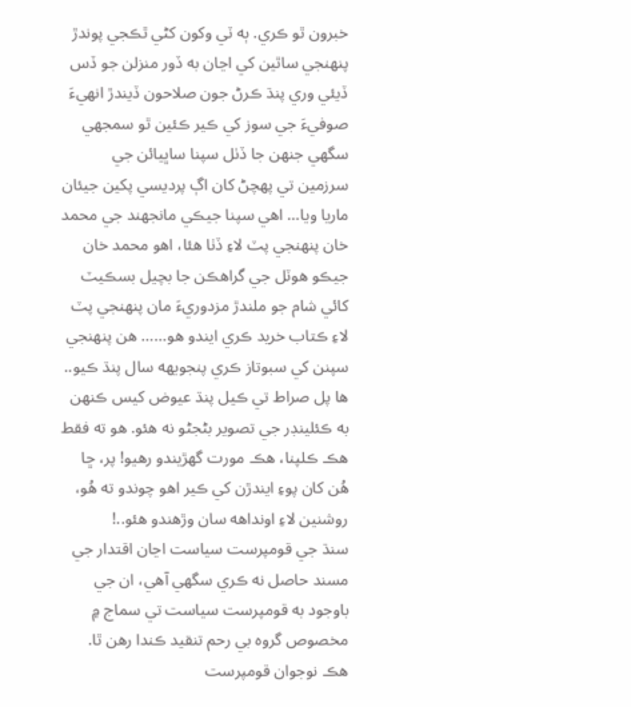خبرون ٿو ڪري. ٻه ٽي وکون کڻي ٿڪجي پوندڙ پنهنجي ساٿين کي اڃان به ڏور منزلن جو ڏس ڏيئي وري پنڌ ڪرڻ جون صلاحون ڏيندڙ انهيءَ صوفيءَ جي سوز کي ڪير ڪئين ٿو سمجهي سگهي جنهن جا ڏٺل سپنا ساڀيائن جي سرزمين تي پهچڻ کان اڳ پرديسي پکين جيئان ماريا ويا… اهي سپنا جيڪي مانجهند جي محمد خان پنهنجي پٽ لاءِ ڏٺا هئا، اهو محمد خان جيڪو هوٽل جي گراهڪن جا بچيل بسڪيٽ کائي شام جو ملندڙ مزدوريءَ مان پنهنجي پٽ لاءِ ڪتاب خريد ڪري ايندو هو…… هن پنهنجي سپنن کي سبوتاز ڪري پنجويهه سال پنڌ ڪيو.. ها پل صراط تي ڪيل پنڌ عيوض کيس ڪنهن به ڪئلينڊر جي تصوير بڻجڻو نه هئو. هو ته فقط هڪ ڪلپنا، هڪ مورت گهڙيندو رهيو! پر، ڇا هُن کان پوءِ ايندڙن کي ڪير اهو چوندو ته هُو، روشنين لاءِ اونداهه سان وڙهندو هئو..!
سنڌ جي قومپرست سياست اڃان اقتدار جي مسند حاصل نه ڪري سگهي آهي، ان جي باوجود به قومپرست سياست تي سماج ۾ مخصوص گروہ بي رحم تنقيد ڪندا رهن ٿا. هڪ نوجوان قومپرست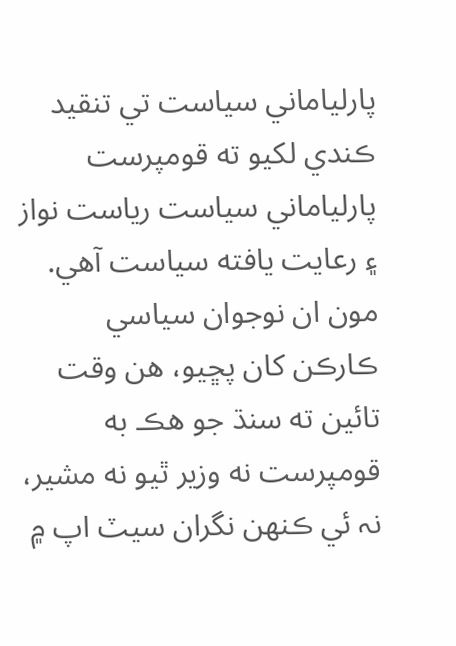پارلياماني سياست تي تنقيد ڪندي لکيو ته قومپرست پارلياماني سياست رياست نواز ۽ رعايت يافته سياست آهي. مون ان نوجوان سياسي ڪارڪن کان پڇيو، هن وقت تائين ته سنڌ جو هڪ به قومپرست نه وزير ٿيو نه مشير، نہ ئي ڪنهن نگران سيٽ اپ ۾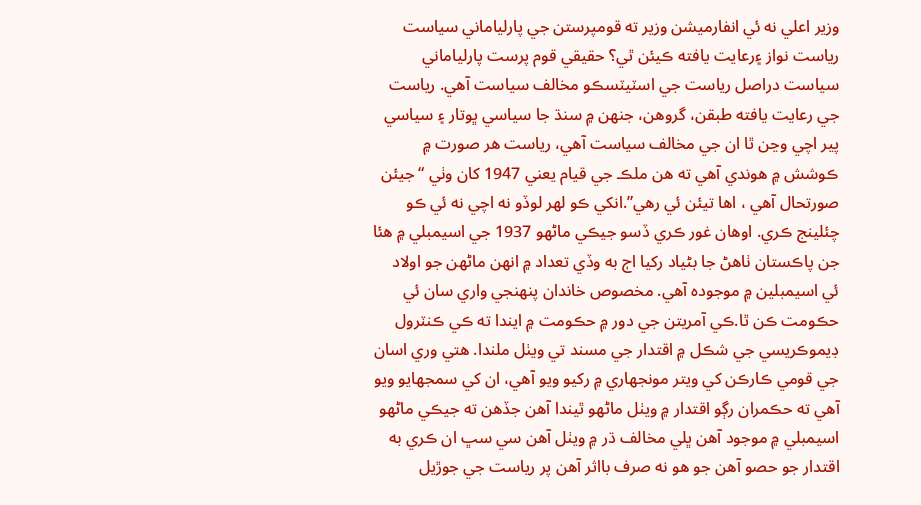وزير اعلي نه ئي انفارمیشن وزير ته قومپرستن جي پارلياماني سياست رياست نواز ۽رعايت يافته ڪيئن ٿي؟ حقيقي قوم پرست پارلياماني سياست دراصل رياست جي اسٽيٽسڪو مخالف سياست آهي. رياست جي رعايت يافته طبقن، گروهن، جنهن ۾ سنڌ جا سياسي ڀوتار ۽ سياسي پير اچي وڃن ٿا ان جي مخالف سياست آهي، رياست هر صورت ۾ ڪوشش ۾ هوندي آهي ته هن ملڪ جي قيام يعني 1947 کان وٺي “جيئن صورتحال آهي ، اها تيئن ئي رهي”.انکي ڪو لهر لوڏو نه اچي نه ئي ڪو چئلينج ڪري. اوهان غور ڪري ڏسو جيڪي ماڻهو 1937 جي اسيمبلي ۾ هئا جن پاڪستان ٺاهڻ جا بڻياد رکيا اڄ به وڏي تعداد ۾ انهن ماڻهن جو اولاد ئي اسيمبلين ۾ موجوده آهي. مخصوص خاندان پنهنجي واري سان ئي حڪومت ڪن ٿا.ڪي آمريتن جي دور ۾ حڪومت ۾ ايندا ته ڪي ڪنٽرول ڊيموڪريسي جي شڪل ۾ اقتدار جي مسند تي ويٺل ملندا. هتي وري اسان جي قومي ڪارڪن کي ويتر مونجهاري ۾ رکيو ويو آهي، ان کي سمجهايو ويو آهي ته حڪمران رڳو اقتدار ۾ ويٺل ماڻهو ٿيندا آهن جڏهن ته جيڪي ماڻهو اسيمبلي ۾ موجود آهن ڀلي مخالف ڌر ۾ ويٺل آهن سي سڀ ان ڪري به اقتدار جو حصو آهن جو هو نه صرف بااثر آهن پر رياست جي جوڙيل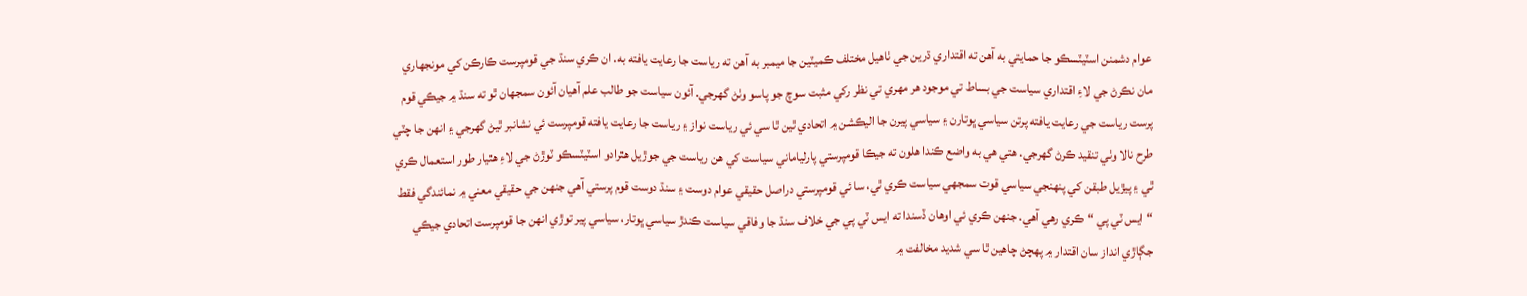عوام دشمنن اسٽيٽسڪو جا حمايتي به آهن ته اقتداري ڌرين جي ٺاهيل مختلف ڪميٽين جا ميمبر به آهن ته رياست جا رعايت يافته به. ان ڪري سنڌ جي قومپرست ڪارڪن کي مونجهاري مان نڪرڻ جي لاءِ اقتداري سياست جي بساط تي موجود هر مهري تي نظر رکي مثبت سوچ جو پاسو وٺڻ گهرجي. آئون سياست جو طالب علم آهيان آئون سمجهان ٿو ته سنڌ ۾ جيڪي قوم پرست رياست جي رعايت يافته پرتن سياسي ڀوتارن ۽ سياسي پيرن جا اليڪشن ۾ اتحادي ٿين ٿا سي ئي رياست نواز ۽ رياست جا رعايت يافته قومپرست ئي نشانبر ٿيڻ گهرجي ۽ انهن جا چٽي طرح نالا وٺي تنقيد ڪرڻ گهرجي. هتي هي به واضع ڪندا هلون ته جيڪا قومپرستي پارلياماني سياست کي هن رياست جي جوڙيل هٿرادو اسٽيٽسڪو ٽوڙڻ جي لاءِ هٿيار طور استعمال ڪري ٿي ۽ پيڙيل طبقن کي پنهنجي سياسي قوت سمجهي سياست ڪري ٿي، سا ئي قومپرستي دراصل حقيقي عوام دوست ۽ سنڌ دوست قوم پرستي آهي جنهن جي حقيقي معني ۾ نمائندگي فقط “ايس ٽي پي “ڪري رهي آهي. جنهن ڪري ئي اوھان ڏسندا ته ايس ٽي پي جي خلاف سنڌ جا وفاقي سياست ڪندڙ سياسي ڀوتار، سياسي پير توڙي انهن جا قومپرست اتحادي جيڪي جڳاڙي انداز سان اقتدار ۾ پهچڻ چاهين ٿا سي شديد مخالفت ۾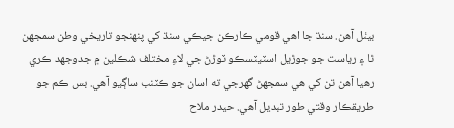بيٺل آهن. سنڌ جا اهي قومي ڪارڪن جيڪي سنڌ کي پنهنجو تاريخي وطن سمجهن ٿا ۽ رياست جو جوڙيل اسٽيٽسڪو ٽوڙڻ جي لاءِ مختلف شڪلين ۾ جدوجهد ڪري رهيا آهن تن کي هي سمجهڻ گهرجي ته اسان جو ڪٽنب ساڳيو آهي. بس ڪم جو طريقڪار وقتي طور تبديل آهي. حيدر ملاح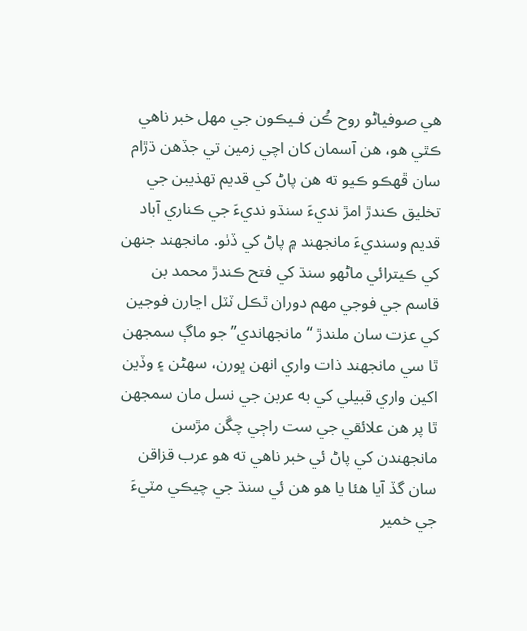هي صوفياڻو روح ڪُن فـيڪون جي مهل خبر ناهي ڪٿي هو، هن آسمان کان اچي زمين تي جڏهن ڌڙام سان ڦهڪو ڪيو ته هن پاڻ کي قديم تهذيبن جي تخليق ڪندڙ امڙ نديءَ سنڌو نديءَ جي ڪناري آباد قديم وسنديءَ مانجهند ۾ پاڻ کي ڏٺو. مانجهند جنهن کي ڪيترائي ماڻهو سنڌ کي فتح ڪندڙ محمد بن قاسم جي فوجي مهم دوران ٿڪل ٽٽل اڃارن فوجين کي عزت سان ملندڙ “مانجهاندي” جو ماڳ سمجهن ٿا سي مانجهند ذات واري انهن ڀورن، سهڻن ۽ وڏين اکين واري قبيلي کي به عربن جي نسل مان سمجهن ٿا پر هن علائقي جي ست راڄي چڱن مڙسن مانجھندن کي پاڻ ئي خبر ناهي ته هو عرب قزاقن سان گڏ آيا هئا يا هو هن ئي سنڌ جي چيڪي مٽيءَ جي خمير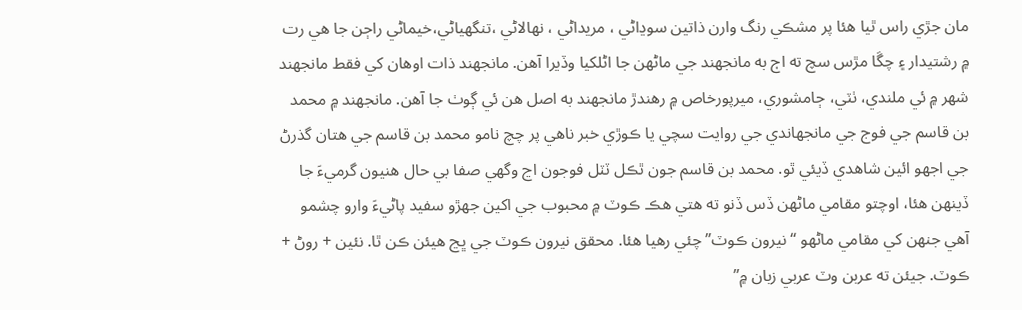مان جڙي راس ٿيا هئا پر مشڪي رنگ وارن ذاتين سوڍاڻي ، مريداڻي ، نهالاڻي ،تنگهياڻي،خيماڻي راڄن جا هي رت ۾ رشتيدار ۽ چڱا مڙس سچ ته اڄ به مانجهند جي ماڻهن جا اڻلکيا وڏيرا آهن. مانجهند ذات اوهان کي فقط مانجھند شهر ۾ ئي ملندي، ٺٽي، ڄامشوري، ميرپورخاص ۾ رهندڙ مانجهند به اصل هن ئي ڳوٺ جا آهن. مانجھند ۾ محمد بن قاسم جي فوج جي مانجهاندي جي روايت سچي يا ڪوڙي خبر ناهي پر چچ نامو محمد بن قاسم جي هتان گذرڻ جي اجھو ائين شاهدي ڏيئي ٿو. محمد بن قاسم جون ٿڪل ٽٽل فوجون اڃ وگهي صفا بي حال هنيون گرميءَ جا ڏينھن هئا، اوچتو مقامي ماڻهن ڏس ڏنو ته هتي هڪ ڪوٽ ۾ محبوب جي اکين جهڙو سفيد پاڻيءَ وارو چشمو آهي جنهن کي مقامي ماڻهو “نيرون ڪوٽ” چئي رهيا هئا. محقق نيرون ڪوٽ جي ڀڃ هيئن ڪن ٿا. نئين + روڻ + ڪوٽ. جيئن ته عربن وٽ عربي زبان ۾”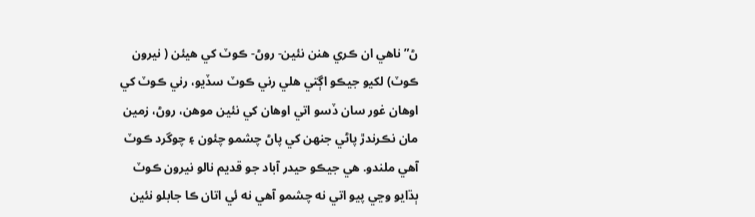ڻ” ناهي ان ڪري هنن نئين- روڻ- ڪوٽ کي هيئن ( نيرون ڪوٽ) لکيو جيڪو اڳتي هلي رني ڪوٽ سڏيو، رني ڪوٽ کي اوهان غور سان ڏسو اتي اوهان کي نئين موهن، روڻ، زمين مان نڪرندڙ پاڻي جنهن کي پاڻ چشمو چئون ۽ چوگرد ڪوٽ آهي ملندو. هي جيڪو حيدر آباد جو قديم نالو نيرون ڪوٽ ٻڌايو وڃي پيو اتي نه چشمو آهي نه ئي اتان ڪا جابلو نئين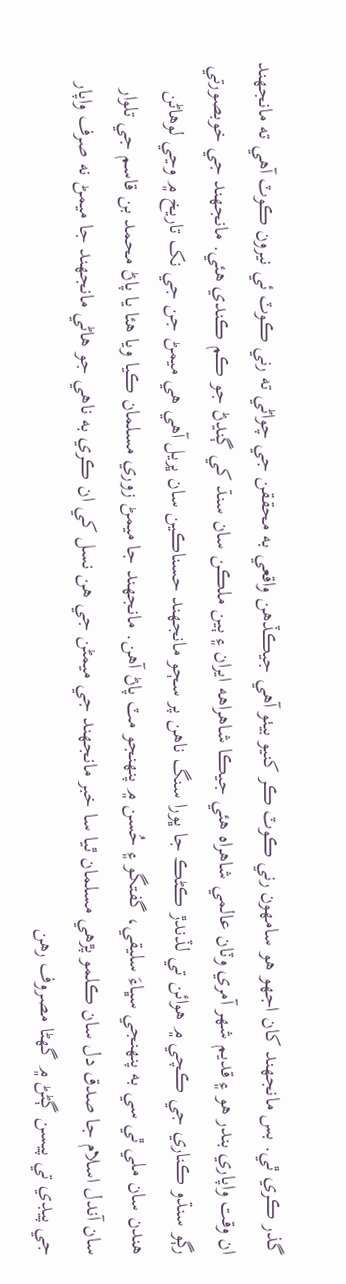گذر ڪري ٿي. بس مانجهند کان اجھو هو سامهون رني ڪوٽ ڪر کنيو بيٺو آهي جيڪڏهن واقعي به محققن جي چواڻي ته رني ڪوٽ ئي نيرون ڪوٽ آهي ته مانجهند ان وقت واپاري بندر هو ۽ قديم شهر آمري وٽان عالمي شاهراه هئي جيڪا شاهراهه ايران ۽ ٻين ملڪن سان سنڌ کي ڳنڍڻ جو ڪم ڪندي هئي. مانجهند جي خوبصورتي رڳو سنڌو ڪناري جي ڪچي ۾ هوائن تي لڏندڙ ڪڻڪ جا ڀورا سنگ ناهن پر سڄو مانجهند حسناڪين سان ڀريل آهي هي ميمڻ جن جي نک تاريخ ۾ وڃي لوهاڻن هندن سان ملي ٿي سي به پنھنجي سڀاءَ سليقي، گفتگو ۽ حُسن ۾ پنهنجو مٽ پاڻ آهن. مانجهند جا ميمڻ زوري مسلمان ڪيا ويا هئا يا پاڻ محمد بن قاسم جي تلوار سان آندل اسلام جا صدق دل سان ڪلمو پڙهي مسلمان ٿيا سا خبر مانجهند جي ميمڻن جي هن نسل کي ان ڪري به ناهي جو هاڻي مانجهند جا ميمڻ نه صرف واپار جي پيڊي تي پيسن ڳڻڻ ۾ گهڻا مصروف رهن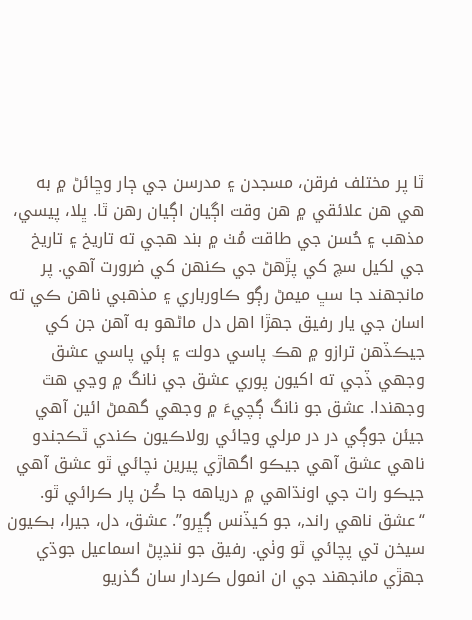ٿا پر مختلف فرقن، مسجدن ۽ مدرسن جي ڄار وڇائڻ ۾ به هي هن علائقي ۾ هن وقت اڳيان اڳيان رهن ٿا. ڀلا، پيسي، مذهب ۽ حُسن جي طاقت مُٺ ۾ بند هجي ته تاريخ ۽ تاريخ جي لکيل سچ کي پڙهڻ جي ڪنهن کي ضرورت آهي. پر مانجهند جا سڀ ميمڻ رڳو ڪاورباري ۽ مذهبي ناهن ڪي ته اسان جي يار رفيق جهڙا اهل دل ماڻهو به آهن جن کي جيڪڏهن ترازو ۾ هڪ پاسي دولت ۽ ٻئي پاسي عشق وجهي ڏجي ته اکيون پوري عشق جي نانگ ۾ وڃي هٿ وجهندا. عشق جو نانگ ڳچيءَ ۾ وجهي گهمڻ ائين آهي جيئن جوڳي در در مرلي وڃائي رولاڪيون ڪندي ٿڪجندو ناهي عشق آهي جيڪو اگهاڙي پيرين نچائي ٿو عشق آهي جيڪو رات جي اونڌاهي ۾ درياهه جا ڪُن پار ڪرائي ٿو. “عشق ناهي راند,، جو کيڏنس ڳڀرو”. عشق، دل، جيرا، بڪيون سيخن تي پچائي ٿو وٺي. رفيق جو ننڍپڻ اسماعيل جوڌي جهڙي مانجهند جي ان انمول ڪردار سان گذريو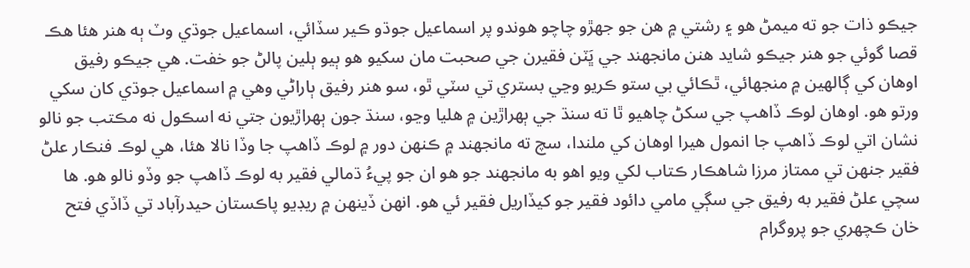جيڪو ذات جو ته ميمڻ هو ۽ رشتي ۾ هن جو جهڙو چاچو هوندو پر اسماعيل جوڌو ڪير سڏائي، اسماعيل جوڌي وٽ ٻه هنر هئا هڪ قصا گوئي جو هنر جيڪو شايد هنن مانجهند جي ڀَٽن فقيرن جي صحبت مان سکيو هو ٻيو ٻلين پالڻ جو خفت. هي جيڪو رفيق اوهان کي ڳالهين ۾ منجھائي، ٿڪائي بي ستو ڪريو وڃي بستري تي سٽي ٿو، سو هنر رفيق ٻاراڻي وهي ۾ اسماعيل جوڌي کان سکي ورتو هو. اوهان لوڪ ڏاهپ جي سکڻ چاهيو ٿا ته سنڌ جي ٻهراڙين ۾ هليا وڃو، سنڌ جون ٻهراڙيون جتي نه اسڪول نه مڪتب جو نالو نشان اتي لوڪ ڏاهپ جا انمول هيرا اوهان کي ملندا، سچ ته مانجهند ۾ ڪنهن دور ۾ لوڪ ڏاهپ جا وڏا نالا هئا، هي لوڪ فنڪار علڻ فقير جنهن تي ممتاز مرزا شاهڪار ڪتاب لکي ويو اهو به مانجهند جو هو ان جو پيءُ ڌمالي فقير به لوڪ ڏاهپ جو وڏو نالو هو. ها سچي علڻ فقير به رفيق جي سڳي مامي دائود فقير جو کيڏاريل فقير ئي هو. انهن ڏينهن ۾ ريڊيو پاڪستان حيدرآباد تي ڏاڏي فتح خان ڪچهري جو پروگرام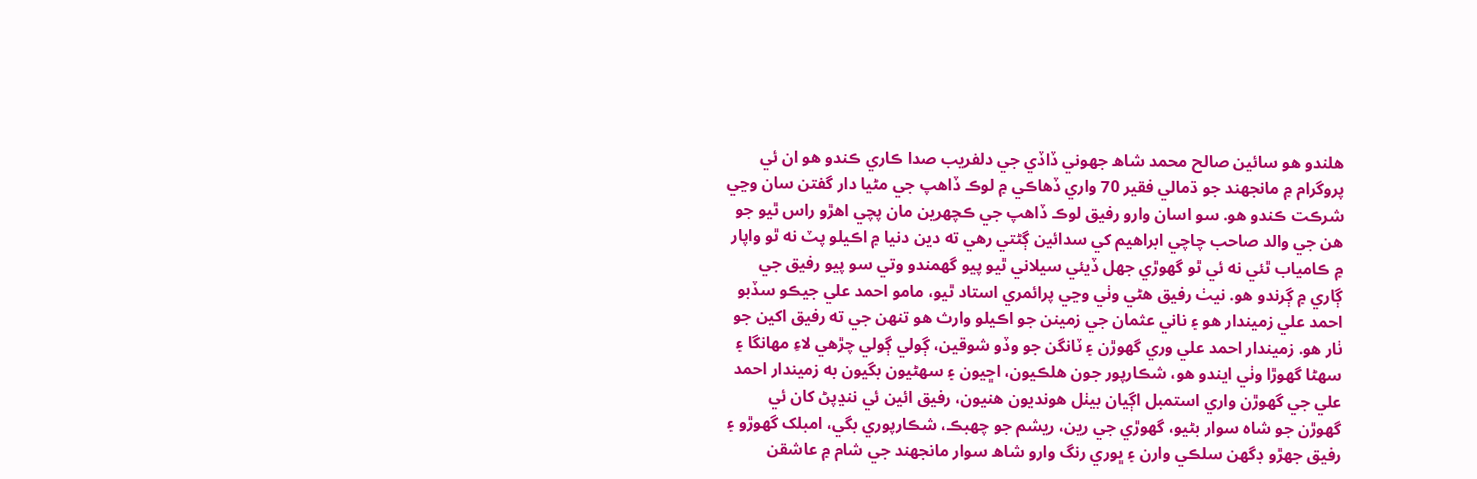هلندو هو سائين صالح محمد شاھ جهوني ڏاڏي جي دلفريب صدا ڪاري ڪندو هو ان ئي پروگرام ۾ مانجهند جو ڌمالي فقير 70 واري ڏهاڪي ۾ لوڪ ڏاهپ جي مڻيا دار گفتن سان وڃي شرڪت ڪندو هو. سو اسان وارو رفيق لوڪ ڏاهپ جي ڪچهرين مان پچي اهڙو راس ٿيو جو هن جي والد صاحب چاچي ابراهيم کي سدائين ڳڻتي رهي ته دين دنيا ۾ اڪيلو پٽ نه ٿو واپار ۾ ڪامياب ٿئي نه ئي ٿو گهوڙي جهل ڏيئي سيلاني ٿيو پيو گهمندو وتي سو پيو رفيق جي ڳاري ۾ ڳرندو هو. نيٺ رفيق هڻي وٺي وڃي پرائمري استاد ٿيو، مامو احمد علي جيڪو سڏبو احمد علي زميندار هو ۽ ناني عثمان جي زمينن جو اڪيلو وارث هو تنهن جي ته رفيق اکين جو ٺار هو. زميندار احمد علي وري گهوڙن ۽ ٽانگن جو وڏو شوقين، ڳولي ڳولي چڙهي لاءِ مهانگا ۽ سهڻا گهوڙا وٺي ايندو هو، شڪارپور جون هلڪيون، اڇيون ۽ سهڻيون بگيون به زميندار احمد علي جي گهوڙن واري استمبل اڳيان بيٺل هونديون هنيون، رفيق ائين ئي ننڍپڻ کان ئي گهوڙن جو شاه سوار بڻيو، گهوڙي جي رين، ريشم جو چهبڪ، شڪارپوري بگي، امبلک گهوڙو ۽ رفيق جهڙو ڊگهن سلڪي وارن ۽ ڀوري رنگ وارو شاھ سوار مانجهند جي شام ۾ عاشقن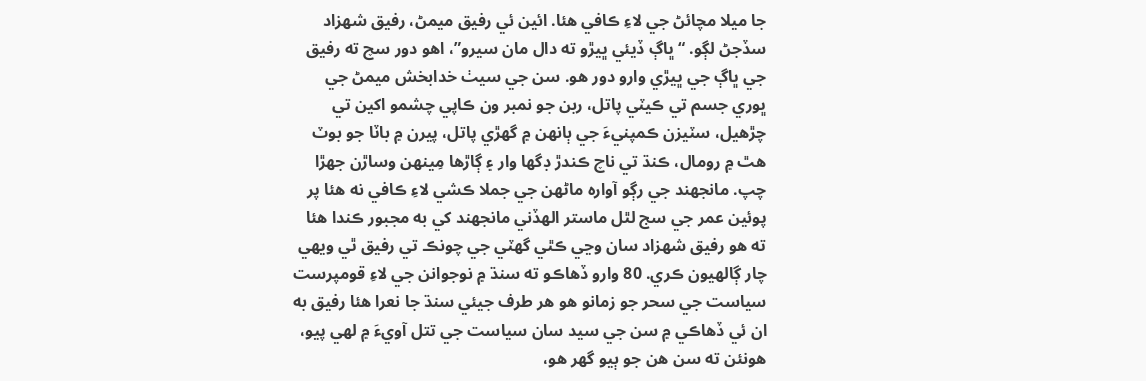جا ميلا مچائڻ جي لاءِ ڪافي هئا. ائين ئي رفيق ميمڻ، رفيق شهزاد سڏجڻ لڳو. “ڀاڳ ڏيئي ڀيڙو ته دال مان سيرو”، اهو دور سچ ته رفيق جي ڀاڳ جي ڀيڙي وارو دور هو. سن جي سيٺ خدابخش ميمڻ جي ڀوري جسم تي ڪيٽي پاتل، ربن جو نمبر ون ڪاپي چشمو اکين تي چڙهيل، سٽيزن ڪمپنيءَ جي ٻانهن ۾ گهڙي پاتل، پيرن ۾ باٽا جو بوٽ هٿ ۾ رومال، ڪنڌ تي ناچ ڪندڙ ڊگھا وار ۽ ڳاڙها مِينهن وساڙن جهڙا چپ. مانجهند جي رڳو آوارہ ماڻهن جي جملا ڪشي لاءِ ڪافي نه هئا پر پوئين عمر جي سج لٿل ماستر الهڏني مانجهند کي به مجبور ڪندا هئا ته هو رفيق شهزاد سان وڃي ڪٿي گهٽي جي چونڪ تي رفيق ٿي ويهي چار ڳالهيون ڪري. 80 وارو ڏهاڪو ته سنڌ ۾ نوجوانن جي لاءِ قومپرست سياست جي سحر جو زمانو هو هر طرف جيئي سنڌ جا نعرا هئا رفيق به ان ئي ڏهاڪي ۾ سن جي سيد سان سياست جي تتل آويءَ ۾ لهي پيو، هونئن ته سن هن جو ٻيو گهر هو،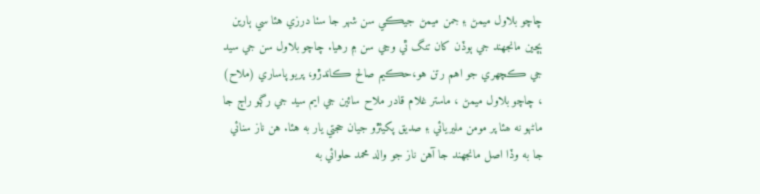چاچو بلاول ميمڻ ۽ جمن ميمڻ جيڪي سن شهر جا سٺا درزي هئا سي ٻارين ٻچين مانجهند جي ٻوڏن کان تنگ ٿي وڃي سن ۾ رهيا. چاچو بلاول سن جي سيد جي ڪچهري جو اهم رتن هو،حڪيم صالح ڪاندڙو، پريو پاساري (ملاح) ، چاچو بلاول ميمڻ ، ماستر غلام قادر ملاح سائين جي ايم سيد جي رڳو راڄ جا ماڻهو نه ھئا پر مومن مليريائي ۽ صديق پکيئڙو جيان حجتي يار به هئا. هن ناز سنائي جا به وڏا اصل مانجهند جا آهن ناز جو والد محمد حلوائي به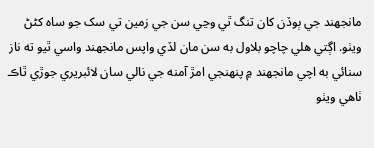مانجھند جي ٻوڏن کان تنگ ٿي وڃي سن جي زمين تي سک جو ساه کڻڻ ويٺو. اڳتي هلي چاچو بلاول به سن مان لڏي واپس مانجهند واسي ٿيو ته ناز سنائي به اچي مانجهند ۾ پنهنجي امڙ آمنه جي نالي سان لائبريري جوڙي ٿاڪ ٺاهي ويٺو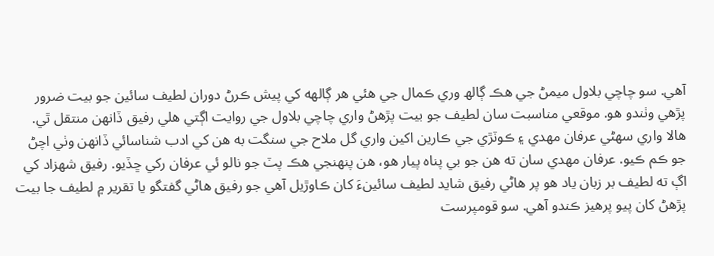آهي. سو چاچي بلاول ميمڻ جي هڪ ڳالھ وري ڪمال جي هئي هر ڳالهه کي پيش ڪرڻ دوران لطيف سائين جو بيت ضرور پڙهي وٺندو هو. موقعي مناسبت سان لطيف جو بيت پڙهڻ واري چاچي بلاول جي روايت اڳتي هلي رفيق ڏانهن منتقل ٿي. هالا واري سهڻي عرفان مهدي ۽ ڪوٽڙي جي ڪارين اکين واري گل ملاح جي سنگت به هن کي ادب شناسائي ڏانهن وٺي اچڻ جو ڪم ڪيو. عرفان مهدي سان ته هن جو بي پناه پيار هو، هن پنهنجي هڪ پٽ جو نالو ئي عرفان رکي ڇڏيو. رفيق شهزاد کي اڳ ته لطيف بر زبان ياد هو پر هاڻي رفيق شايد لطيف سائينءَ کان ڪاوڙيل آهي جو رفيق هاڻي گفتگو يا تقرير ۾ لطيف جا بيت پڙهڻ کان پيو پرهيز ڪندو آهي. سو قومپرست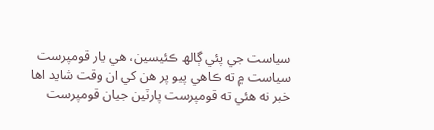سياست جي پئي ڳالھ ڪئيسين، هي يار قومپرست سياست ۾ ته ڪاهي پيو پر هن کي ان وقت شايد اها خبر نه هئي ته قومپرست پارٽين جيان قومپرست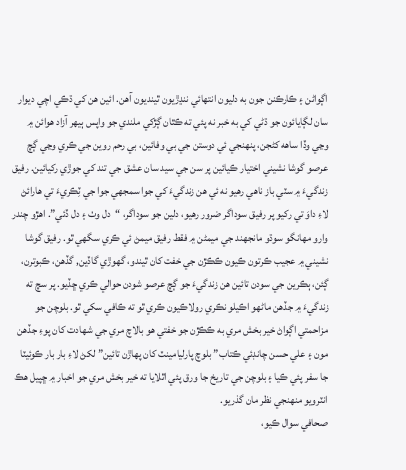اڳواڻن ۽ ڪارڪنن جون به دليون انتهائي ننڍڙيون ٿينديون آهن. ائين هن کي ڌڪي اچي ديوار سان لڳايائون جو ڌڻي کي به خبر نه پئي ته ڪٿان ڳڙکي ملندي جو واپس ٻيهر آزاد هوائن ۾ وڃي وڏا ساهه کڻجن، پنھنجي ئي دوستن جي بي وفائين، بي رحم روين جي ڪري وڃي ڳچ عرصو گوشا نشيني اختيار ڪيائين پر سن جي سيد سان عشق جي تند کي جوڙي رکيائين. رفيق زندگيءَ ۾ سٽي باز ناهي رهيو نه ئي هن زندگيءَ کي جوا سمجهي جوا جي ٽِڪريءَ تي هارائڻ لاءِ داوَ تي رکيو پر رفيق سوداگر ضرور رهيو، دلين جو سوداگر، “دل وٺ ۽ دل ڏئي”. اهڙو چندر وارو مهانگو سوڌو مانجهند جي ميمڻن ۾ فقط رفيق ميمڻ ئي ڪري سگهي ٿو. رفيق گوشا نشيني ۾ عجيب ڪرتون ڪيون ڪڪڙن جي خفت کان ٿيندو، گهوڙي گاڏين, گڏهن، ڪبوترن، ڳئن، ٻڪرين جي سودن تائين هن زندگيءَ جو ڳچ عرصو شودن حوالي ڪري ڇڏيو. پر سچ ته زندگيءَ ۾ جڏهن ماڻهو اڪيلو نڪري رولاڪيون ڪري ٿو ته ڪافي سکي ٿو. بلوچن جو مزاحمتي اڳواڻ خير بخش مري به ڪڪڙن جو خفتي هو بالاچ مري جي شهادت کان پوءِ جڏهن مون ۽ علي حسن چانڊئي ڪتاب” بلوچ پارليامينٽ کان پهاڙن تائين” لکڻ لاءِ بار بار ڪوئيٽا جا سفر پئي ڪيا ۽ بلوچن جي تاريخ جا ورق پئي اٿلايا ته خير بخش مري جو اخبار ۾ ڇپيل هڪ انٽرويو منهنجي نظر مان گذريو.
صحافي سوال ڪيو،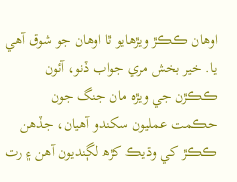اوهان ڪڪڙ ويڙهايو ٿا اوهان جو شوق آهي يا. خير بخش مري جواب ڏنو، آئون ڪڪڙن جي ويڙه مان جنگ جون حڪمت عمليون سکندو آهيان، جڏهن ڪڪڙ کي وڌيڪ کڙھ لڳنديون آهن ۽ رت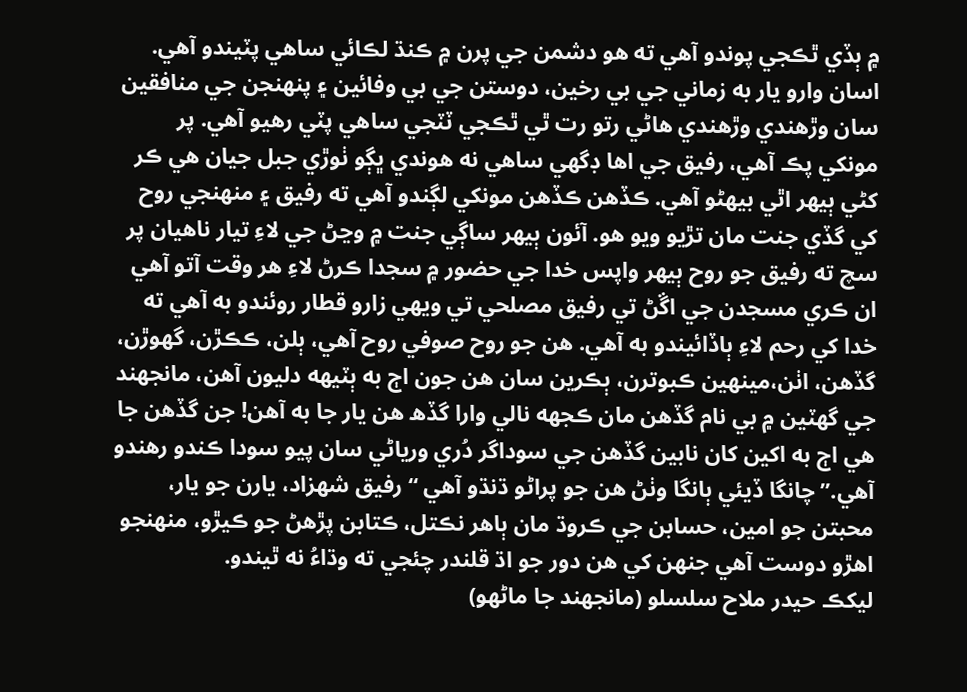۾ ٻڏي ٿڪجي پوندو آهي ته هو دشمن جي پرن ۾ ڪنڌ لڪائي ساهي پٽيندو آهي. اسان وارو يار به زماني جي بي رخين، دوستن جي بي وفائين ۽ پنهنجن جي منافقين سان وڙهندي وڙهندي هاڻي رتو رت ٿي ٿڪجي ٽٽجي ساهي پٽي رهيو آهي. پر مونکي پڪ آهي، رفيق جي اها ڊگهي ساهي نه هوندي ڀڳو ٺوڙي جبل جيان هي ڪر کڻي ٻيهر اٿي بيهڻو آهي. ڪڏهن ڪڏهن مونکي لڳندو آهي ته رفيق ۽ منهنجي روح کي گڏي جنت مان تڙيو ويو هو. آئون ٻيهر ساڳي جنت ۾ وڃڻ جي لاءِ تيار ناهيان پر سچ ته رفيق جو روح ٻيهر واپس خدا جي حضور ۾ سجدا ڪرڻ لاءِ هر وقت آتو آهي ان ڪري مسجدن جي اڱڻ تي رفيق مصلحي تي ويهي زارو قطار روئندو به آهي ته خدا کي رحم لاءِ ٻاڏائيندو به آهي. هن جو روح صوفي روح آهي، ٻلن، ڪڪڙن، گهوڙن، گڏهن، اٺن،مينهين ڪبوترن، ٻڪرين سان هن جون اڄ به ٻٽيهه دليون آهن، مانجهند جي گهٽين ۾ بي نام گڏهن مان ڪجهه نالي وارا گڏھ هن يار جا به آهن! جن گڏهن جا هي اڄ به اکين کان نابين گڏھن جي سوداگر دُري ورياڻي سان پيو سودا ڪندو رهندو آهي.” چانگا ڏيئي ٻانگا وٺڻ هن جو پراڻو ڌنڌو آهي “ رفيق شهزاد، يارن جو يار، محبتن جو امين، حسابن جي ڪروڌ مان ٻاهر نڪتل، ڪتابن پڙهڻ جو ڪيڙو، منهنجو اهڙو دوست آهي جنهن کي هن دور جو اڌ قلندر چئجي ته وڌاءُ نه ٿيندو.
ليکڪ حيدر ملاح سلسلو (مانجهند جا ماڻهو)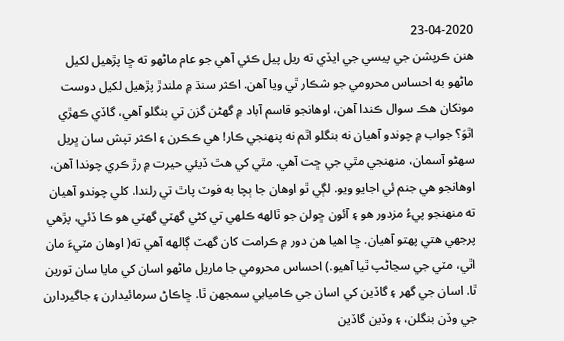23-04-2020
هنن ڪرپشن جي پيسي جي ايڏي ته ريل پيل ڪئي آهي جو عام ماڻهو ته ڇا پڙهيل لکيل ماڻهو به احساس محرومي جو شڪار ٿي ويا آهن. اڪثر سنڌ ۾ ملندڙ پڙهيل لکيل دوست مونکان هڪ سوال ڪندا آهن، اوهانجو قاسم آباد ۾ گهڻن گزن تي بنگلو آهي، گاڏي ڪهڙي اٿوَ؟ جواب ۾ چوندو آهيان نه بنگلو اٿم نه پنهنجي ڪار! هي ڪڪرن ۽ اڪثر تپش سان ڀريل سهڻو آسمان، منهنجي مٿي جي ڇت آهي. مٿي کي هٿ ڏيئي حيرت ۾ رڙ ڪري چوندا آهن، اوهانجو هي جنم ئي اجايو ويو. لڳي ٿو اوهان جا ٻچا به فوٽ پاٿ تي رلندا. کلي چوندو آهيان ته منهنجو پيءُ مزدور هو ۽ آئون ڇولن جو ٿالهه ڪلهي تي کڻي گهٽي گهٽي هو ڪا ڏئي، پڙهي پرجهي هتي پهتو آهيان. ڇا اهيا هن دور ۾ ڪرامت کان گهٽ ڳالهه آهي ته( اوهان مٽيءَ مان اٿي، مٽي جي سڃاڻپ ٿيا آهيو.) احساس محرومي جا ماريل ماڻهو اسان کي مايا سان تورين ٿا. اسان جي گهر ۽ گاڏين کي اسان جي ڪاميابي سمجهن ٿا. ڇاڪاڻ سرمائيدارن ۽ جاگيردارن جي وڏن بنگلن، ۽ وڏين گاڏين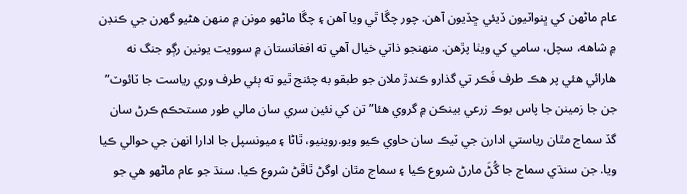عام ماڻهن کي ڀنواٽيون ڏيئي ڇڏيون آهن. چور چڱا ٿي ويا آهن ۽ چڱا ماڻهو مونن ۾ منهن هڻيو گهرن جي ڪنڊن ۾ شاهه، سچل، سامي کي ويٺا پڙهن. منهنجو ذاتي خيال آهي ته افغانستان ۾ سوويت يونين رڳو جنگ نه هارائي هئي پر هڪ طرف فَڪر تي گذارو ڪندڙ ملان جو طبقو به چئنج ٿيو ته ٻئي طرف وري رياست جا ٽائوٽ” جن جا زمينن جا پاس بوڪ زرعي بينڪن ۾ گروي هئا” تن کي نئين سري سان مالي طور مستحڪم ڪرڻ سان گڏ سماج مٿان رياستي ادارن جي ٽيڪ سان حاوي ڪيو ويو.روينيو، ٿاڻا ۽ ميونسپل جا ادارا انهن جي حوالي ڪيا ويا. جن سنڌي سماج جا گُڻَ مارڻ شروع ڪيا ۽ سماج مٿان اوگڻ ٿاڦڻ شروع ڪيا. سنڌ جو عام ماڻهو هي جو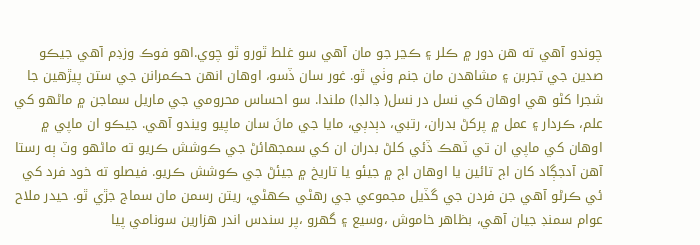چوندو آهي ته هن دور ۾ ڪلر ۽ ڪڃر جو مان آهي سو غلط ٿورو ٿو چوي.اهو فوڪ وزڊم آهي جيڪو صدين جي تجربن ۽ مشاهدن مان جنم وٺي ٿو. غور سان ڏسو، اوهان انهن حڪمرانن جي ستن پيڙهين جا شجرا کڻو هي اوهان کي نسل در نسل( ڊالڊا) ملندا. سو احساس محرومي جي ماريل سماجن ۾ ماڻهو کي علم، ڪردار ۽ عمل ۾ پرکڻ بدران، رتبي، دٻدٻي، مايا جي مانَ سان ماپيو ويندو آهي. جيڪو ان ماپي ۾ اوهان کي ماپي ان تي ٽهڪ ڏئي کلڻ بدران ان کي سمجهائڻ جي ڪوشش ڪريو ته ماڻهو وٽ ٻه رستا آهن آدجڳاد کان اڄ تائين يا اوهان اڄ ۾ جيئو يا تاريخ ۾ جيئڻ جي ڪوشش ڪريو. فيصلو ته خود فرد کي ئي ڪرڻو آهي جن فردن جي گڏيل مجموعي جي رهڻي ڪهڻي، ريتن رسمن مان سماج جڙي ٿو. حيدر ملاح
عوام سمنڊ جيان آهي، بظاهر خاموش ،وسيع ۽ گهرو ،پر سندس اندر هزارين سونامي پيا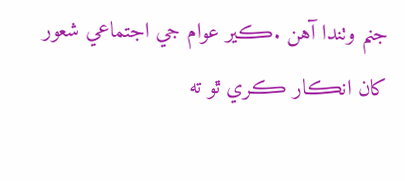جنم وٺندا آهن .ڪير عوام جي اجتماعي شعور کان انڪار ڪري ٿو ته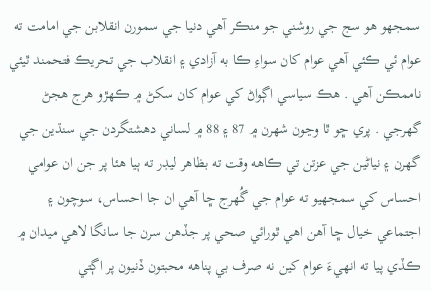سمجهو هو سج جي روشني جو منڪر آهي دنيا جي سمورن انقلابن جي امامت ته عوام ئي ڪئي آهي عوام کان سواءِ ڪا به آزادي ۽ انقلاب جي تحريڪ فتحمند ٿيئي ناممڪن آهي . هڪ سياسي اڳواڻ کي عوام کان سکڻ ۾ ڪهڙو هرج هجڻ گهرجي . پري ڇو ٿا وڃون شهرن ۾ 87 ۽ 88 ۾ لساني دھشتگردن جي سنڌين جي گهرن ۽ نياڻين جي عزتن تي ڪاهه وقت ته بظاهر ليڊر ته ٻيا هئا پر جن ان عوامي احساس کي سمجهيو ته عوام جي گُهرج ڇا آهي ان جا احساس، سوچون ۽ اجتماعي خيال ڇا آهن اهي ٿورائي صحي پر جڏهن سرن جا سانگا لاهي ميدان ۾ ڪڏي پيا ته انهيءَ عوام کين نه صرف بي پناهه محبتون ڏنيون پر اڳتي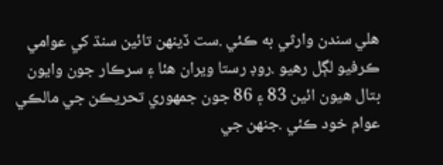هلي سندن وارثي به ڪئي .ست ڏينهن تائين سنڌ کي عوامي ڪرفيو لڳل رهيو .روڊ رستا ويران هئا ۽ سرڪار جون وايون بتال هيون ائين 83 ۽ 86 جون جمهوري تحريڪن جي مالڪي عوام خود ڪئي .جنهن جي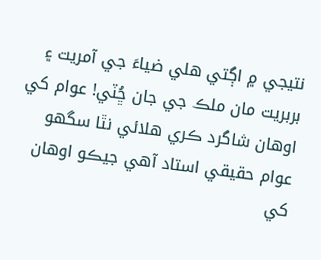نتيجي ۾ اڳتي هلي ضياءَ جي آمريت ۽ بربريت مان ملڪ جي جان ڇُٽي! عوام کي اوهان شاگرد ڪري هلائي نٿا سگهو عوام حقيقي استاد آهي جيڪو اوهان کي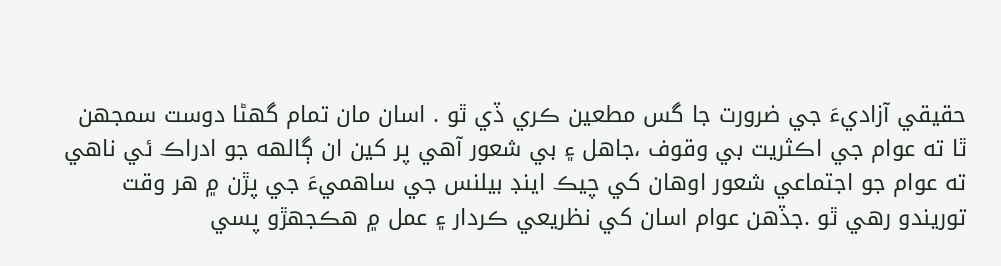حقيقي آزاديءَ جي ضرورت جا گس مطعين ڪري ڏي ٿو . اسان مان تمام گهڻا دوست سمجهن ٿا ته عوام جي اڪثريت بي وقوف ،جاهل ۽ بي شعور آهي پر کين ان ڳالهه جو ادراڪ ئي ناهي ته عوام جو اجتماعي شعور اوهان کي چيڪ اينڊ بيلنس جي ساهميءَ جي پڙن ۾ هر وقت توريندو رهي ٿو .جڏهن عوام اسان کي نظريعي ڪردار ۽ عمل ۾ هڪجهڙو پسي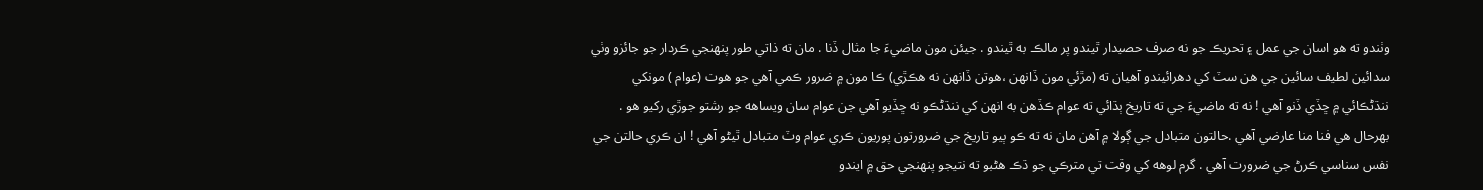وٺندو ته هو اسان جي عمل ۽ تحريڪ جو نه صرف حصيدار ٿيندو پر مالڪ به ٿيندو . جيئن مون ماضيءَ جا مثال ڏنا . مان ته ذاتي طور پنهنجي ڪردار جو جائزو وٺي سدائين لطيف سائين جي هن سٽ کي دهرائيندو آهيان ته (مڙئي مون ڏانهن ،هوتن ڏانهن نه هڪڙي) ڪا مون ۾ ضرور ڪمي آهي جو هوت (عوام ) مونکي ننڌڻڪائي ۾ ڇڏي ڏنو آهي ! نه ته ماضيءَ جي ته تاريخ ٻڌائي ته عوام ڪڏهن به انهن کي ننڌڻڪو نه ڇڏيو آهي جن عوام سان ويساهه جو رشتو جوڙي رکيو هو . بهرحال هي فنا منا عارضي آهي .حالتون متبادل جي ڳولا ۾ آهن مان نه ته ڪو ٻيو تاريخ جي ضرورتون پوريون ڪري عوام وٽ متبادل ٿيڻو آهي ! ان ڪري حالتن جي نفس سناسي ڪرڻ جي ضرورت آهي . گرم لوهه کي وقت تي مترڪي جو ڌڪ هڻبو ته نتيجو پنهنجي حق ۾ ايندو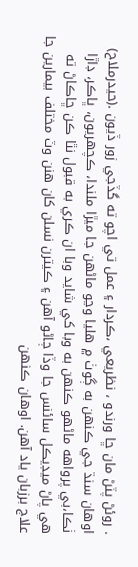. روئڻ پٽڻ مان ڇا ورندو ، نظريعي ،ڪردار ۽ عمل تي اچو ته گڏجي زور ڏيون .(حيدرملاح)
اوهان سنڌ جي ڪنهن به ڳوٺ ۾ هليا وڃو ماڻهن جا ميڙا ملندا، ڪچهريون، ڀاڪر، ڊاڙا ٺڪا،بي پرواهه ماڻهو ڪنهن به وبا کي شايد وبا ان ڪري به قبول نٿا ڪن ڇاڪاڻ ته هي پاڻ ميڊيڪل سائنس جا وڏا ڄاڻو آهن ۽ ڪيترن نسلن کان هنن وٽ مختلف بيمارين جا علاج برزبان ياد آهن. اوهان ڪنهن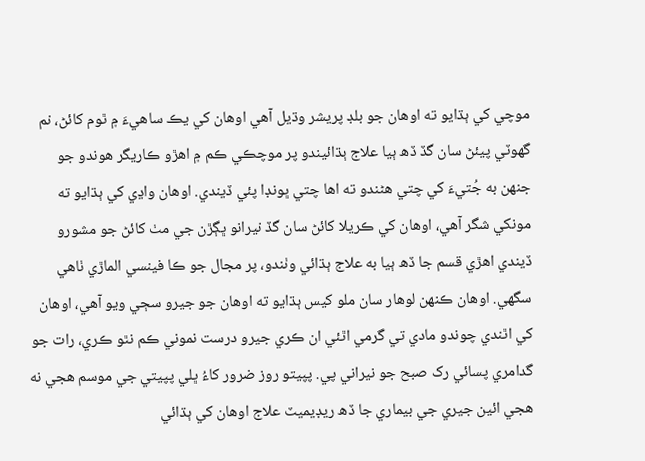موچي کي ٻڌايو ته اوهان جو بلڊ پريشر وڌيل آهي اوهان کي يڪ ساهيءَ ۾ ٿوم کائڻ، نم گهوٽي پيئڻ سان گڏ ڏھ ٻيا علاج ٻڌائيندو پر موچڪي ڪم ۾ اهڙو ڪاريگر هوندو جو جنهن به جُتيءَ کي چتي هڻندو ته اها چتي ڀونڊا پئي ڏيندي. اوهان واڍي کي ٻڌايو ته مونکي شگر آهي، اوهان کي ڪريلا کائڻ سان گڏ نيرانو ڀڳڙن جي مٺ کائڻ جو مشورو ڏيندي اهڙي قسم جا ڏھ ٻيا به علاج ٻڌائي وٺندو، پر مجال جو ڪا فينسي الماڙي ٺاهي سگهي. اوهان ڪنهن لوهار سان ملو کيس ٻڌايو ته اوهان جو جيرو سڄي ويو آهي، اوهان کي اٿندي چوندو مادي تي گرمي اٿئي ان ڪري جيرو درست نموني ڪم نٿو ڪري، رات جو گدامري پسائي رک صبح جو نيراني پي. پپيتو روز ضرور کاءُ ڀلي پپيتي جي موسم هجي نه هجي ائين جيري جي بيماري جا ڏھ ريڊيميٽ علاج اوهان کي ٻڌائي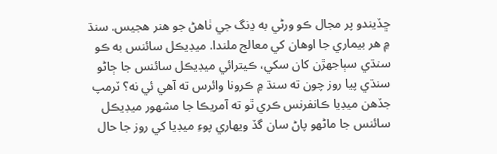ڇڏيندو پر مجال ڪو ورڻي به ڍنگ جي ٺاهڻ جو هنر هجيس. سنڌ ۾ هر بيماري جا اوهان کي معالج ملندا. ميڊيڪل سائنس به ڪو سنڌي سٻاجھڙن کان سکي، ڪيترائي ميڊيڪل سائنس جا ڄاڻو سنڌي پيا روز چون ته سنڌ ۾ ڪرونا وائرس ته آهي ئي نه؟ ٽرمپ جڏهن ميڊيا ڪانفرنس ڪري ٿو ته آمريڪا جا مشهور ميڊيڪل سائنس جا ماڻهو پاڻ سان گڏ ويهاري پوءِ ميڊيا کي روز جا حال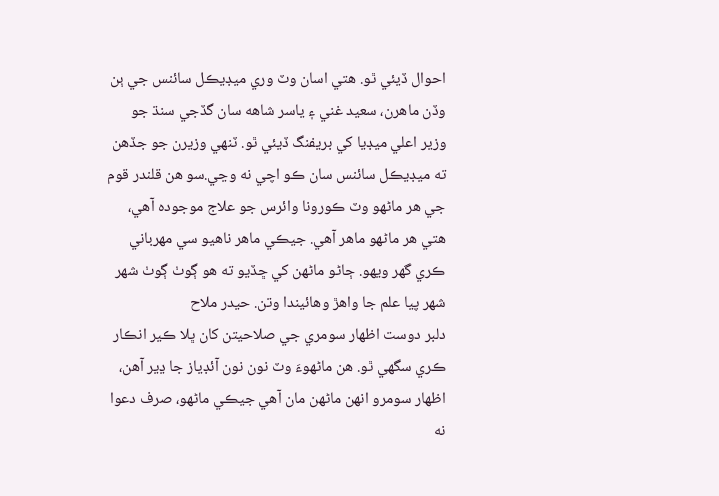احوال ڏيئي ٿو. هتي اسان وٽ وري ميڊيڪل سائنس جي ٻن وڏن ماهرن، سعيد غني ۽ ياسر شاهه سان گڏجي سنڌ جو وزير اعلي ميڊيا کي بريفنگ ڏيئي ٿو. ٽنهي وزيرن جو جڏهن ته ميڊيڪل سائنس سان ڪو اچي نه وڃي.سو هن قلندر قوم جي هر ماڻهو وٽ ڪورونا وائرس جو علاج موجوده آهي، هتي هر ماڻهو ماهر آهي. جيڪي ماهر ناهيو سي مهرباني ڪري گهر ويهو. ڄاڻو ماڻهن کي ڇڏيو ته هو ڳوٺ ڳوٺ شهر شهر پيا علم جا واهڙ وهائيندا وتن. حيدر ملاح
دلبر دوست اظهار سومري جي صلاحيتن کان ڀلا ڪير انڪار ڪري سگهي ٿو. هن ماڻهوءَ وٽ نون نون آئڊياز جا ڍير آهن، اظهار سومرو انھن ماڻھن مان آهي جيڪي ماڻهو، صرف دعوا نه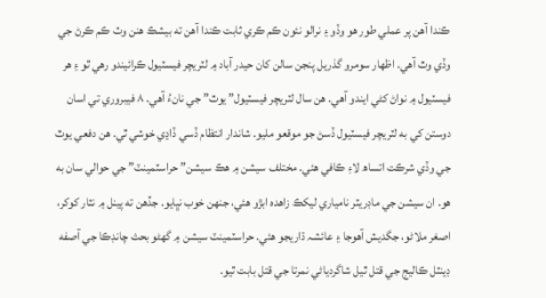ڪندا آهن پر عملي طور هو وڏو ۽ نرالو نئون ڪم ڪري ثابت ڪندا آهن ته بيشڪ هنن وٽ ڪم ڪرڻ جي وڏي وٿ آهي. اظهار سومرو گذريل پنجن سالن کان حيدر آباد ۾ لٽريچر فيسٽيول ڪرائيندو رهي ٿو ۽ هر فيسٽيول ۾ نواڻ کڻي ايندو آهي. هن سال لٽريچر فيسٽيول” يوٿ” جي نانءُ آهي. ٨ فيبروري تي اسان دوستن کي به لٽريچر فيسٽيول ڏسڻ جو موقعو مليو. شاندار انتظام ڏسي ڏاڍي خوشي ٿي. هن دفعي يوٿ جي وڏي شرڪت اتساھ لاءِ ڪافي هئي. مختلف سيشن ۾ هڪ سيشن” حراسٽمينٽ” جي حوالي سان به هو. ان سيشن جي ماڊريٽر نامياري ليکڪ زاهده ابڙو هئي، جنھن خوب نڀايو. جڏهن ته پينل ۾ نثار کوکر، اصغر ملاڻو، جگديش آهوجا ۽ عائشہ ڌاريجو هئي. حراسٽمينٽ سيشن ۾ گهڻو بحث چانڊڪا جي آصفه ڊينٽل ڪاليج جي قتل ٿيل شاگردياڻي نمرتا جي قتل بابت ٿيو.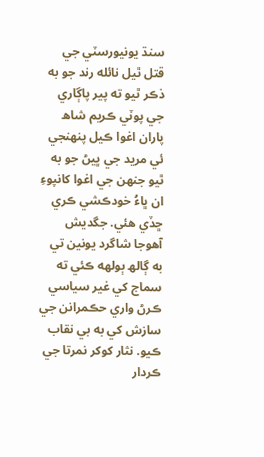سنڌ يونيورسٽي جي قتل ٿيل نائله رند جو به ذڪر ٿيو ته پير پاڳاري جي پوٽي ڪريم شاھ پاران اغوا ڪيل پنهنجي ئي مريد جي ڀيڻ جو به ٿيو جنهن جي اغوا کانپوءِ ان ڀاءُ خودڪشي ڪري ڇڏي هئي. جگديش آهوجا شاگرد يونين تي به ڳالھ ٻولهه ڪئي ته سماج کي غير سياسي ڪرڻ واري حڪمرانن جي سازش کي به بي نقاب ڪيو. نثار کوکر نمرتا جي ڪردار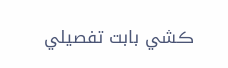ڪشي بابت تفصيلي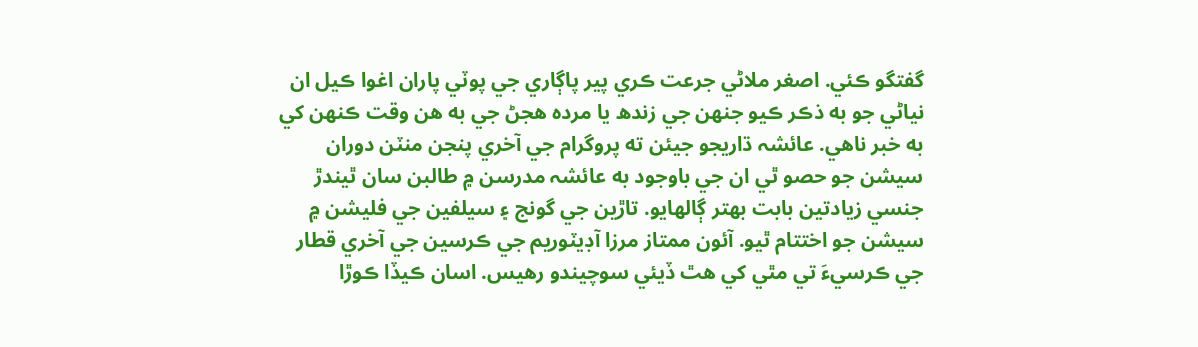گفتگو ڪئي. اصغر ملاڻي جرعت ڪري پير پاڳاري جي پوٽي پاران اغوا ڪيل ان نياڻي جو به ذڪر ڪيو جنهن جي زندھ يا مرده هجڻ جي به هن وقت ڪنهن کي به خبر ناهي. عائشہ ڌاريجو جيئن ته پروگرام جي آخري پنجن منٽن دوران سيشن جو حصو ٿي ان جي باوجود به عائشہ مدرسن ۾ طالبن سان ٿيندڙ جنسي زيادتين بابت بهتر ڳالهايو. تاڙين جي گونج ۽ سيلفين جي فليشن ۾ سيشن جو اختتام ٿيو. آئون ممتاز مرزا آڊيٽوريم جي ڪرسين جي آخري قطار جي ڪرسيءَ تي مٿي کي هٿ ڏيئي سوچيندو رهيس. اسان ڪيڏا ڪوڙا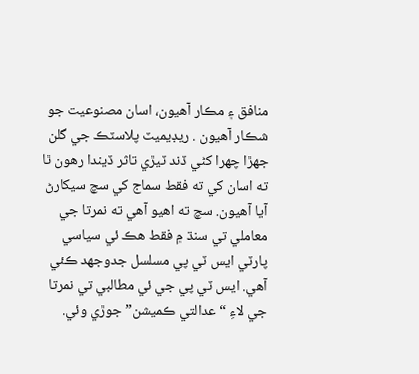منافق ۽ مڪار آهيون، اسان مصنوعيت جو شڪار آهيون . ريڊيميٽ پلاسٽڪ جي گلن جهڙا چهرا کڻي ڏند ٽيڙي تاثر ڏيندا رهون ٿا ته اسان کي ته فقط سماج کي سچ سيکارڻ آيا آهيون. سچ ته اهيو آهي ته نمرتا جي معاملي تي سنڌ ۾ فقط هڪ ئي سياسي پارٽي ايس ٽي پي مسلسل جدوجهد ڪئي آهي. ايس ٽي پي جي ئي مطالبي تي نمرتا جي لاءِ “عدالتي ڪميشن” جوڙي وئي.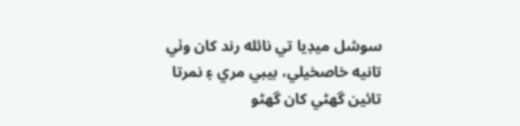سوشل ميڊيا تي نائله رند کان وٺي تانيه خاصخيلي، بيبي مري ۽ نمرتا تائين گهڻي کان گهڻو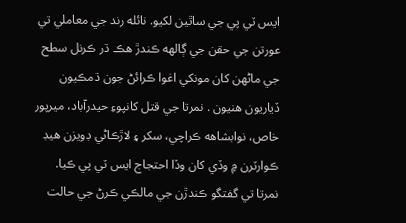ايس ٽي پي جي ساٿين لکيو. نائله رند جي معاملي تي عورتن جي حقن جي ڳالهه ڪندڙ هڪ ڌر ڪرنل سطح جي ماڻهن کان مونکي اغوا ڪرائڻ جون ڌمڪيون ڏياريون هنيون . نمرتا جي قتل کانپوءِ حيدرآباد، ميرپور خاص، نوابشاهه ڪراچي، سکر ۽ لاڙڪاڻي ڊويزن هيڊ ڪوارٽرن ۾ وڏي کان وڏا احتجاج ايس ٽي پي ڪيا. نمرتا تي گفتگو ڪندڙن جي مالڪي ڪرڻ جي حالت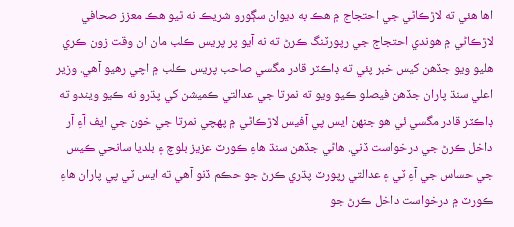اها هئي ته لاڙڪاڻي جي احتجاج ۾ هڪ به ديوان سڳورو شريڪ نه ٿيو هڪ معزز صحافي لاڙڪاڻي ۾ هوندي احتجاج جي رپورٽنگ ڪرڻ ته نه آيو پر پريس ڪلب مان ان وقت زون ڪري هليو ويو جڏهن کيس خبر پئي ته ڊاڪٽر قادر مگسي صاحب پريس ڪلب ۾ اچي رهيو آهي. وزير اعلي سنڌ پاران جڏهن فيصلو ڪيو ويو ته نمرتا جي عدالتي ڪميشن کي پڌرو نه ڪيو ويندو ته ڊاڪٽر قادر مگسي ئي هو جنهن ايس پي آفيس لاڙڪاڻي ۾ پهچي نمرتا جي خون جي ايف آءِ آر داخل ڪرڻ جي درخواست ڏني. هاڻي جڏهن سنڌ هاءِ ڪورٽ عزيز بلوچ ۽ بلديا سانحي ڪيس جي حساس جي آءِ ٽي ۽ عدالتي رپورٽ پڌري ڪرڻ جو حڪم ڏنو آهي ته ايس ٽي پي پاران ھاءِ ڪورٽ ۾ درخواست داخل ڪرڻ جو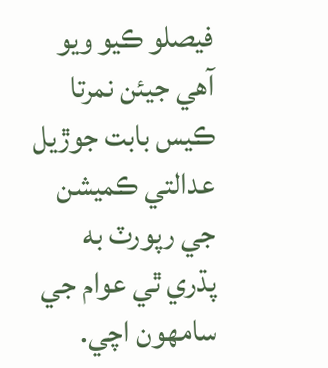فيصلو ڪيو ويو آهي جيئن نمرتا ڪيس بابت جوڙيل عدالتي ڪميشن جي رپورٽ به پڌري ٿي عوام جي سامهون اچي.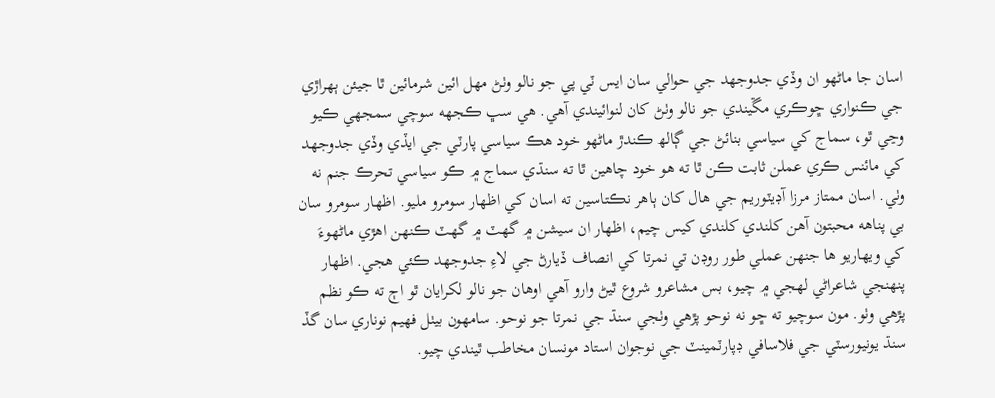اسان جا ماڻهو ان وڏي جدوجهد جي حوالي سان ايس ٽي پي جو نالو وٺڻ مهل ائين شرمائين ٿا جيئن ٻهراڙي جي ڪنواري ڇوڪري مڱيندي جو نالو وٺڻ کان لنوائيندي آهي. هي سڀ ڪجهه سوچي سمجهي ڪيو وڃي ٿو، سماج کي سياسي بنائڻ جي ڳالھ ڪندڙ ماڻهو خود هڪ سياسي پارٽي جي ايڏي وڏي جدوجھد کي مائنس ڪري عملن ثابت ڪن ٿا ته هو خود چاهين ٿا ته سنڌي سماج ۾ ڪو سياسي تحرڪ جنم نه وٺي. اسان ممتاز مرزا آڊيٽوريم جي هال کان ٻاهر نڪتاسين ته اسان کي اظهار سومرو مليو. اظهار سومرو سان بي پناهه محبتون آهن کلندي کلندي کيس چيم، اظهار ان سيشن ۾ گهٽ ۾ گهٽ ڪنهن اهڙي ماڻهوءَ کي ويهاريو ها جنهن عملي طور روڊن تي نمرتا کي انصاف ڏيارڻ جي لاءِ جدوجھد ڪئي هجي. اظهار پنهنجي شاعراڻي لهجي ۾ چيو، بس مشاعرو شروع ٿيڻ وارو آهي اوهان جو نالو لکرايان ٿو اڄ ته ڪو نظم پڙهي وٺو. مون سوچيو ته ڇو نه نوحو پڙهي وٺجي سنڌ جي نمرتا جو نوحو. سامهون بيٺل فهيم نوناري سان گڏ سنڌ يونيورسٽي جي فلاسافي ڊپارٽمينٽ جي نوجوان استاد مونسان مخاطب ٿيندي چيو.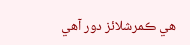هي ڪمرشلائز دور آهي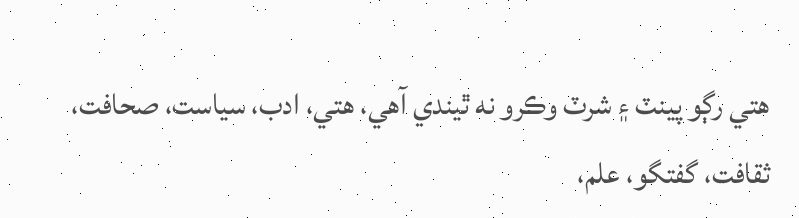هتي رڳو پينٽ ۽ شرٽ وڪرو نه ٿيندي آهي، هتي، ادب، سياست، صحافت، ثقافت، گفتگو، علم،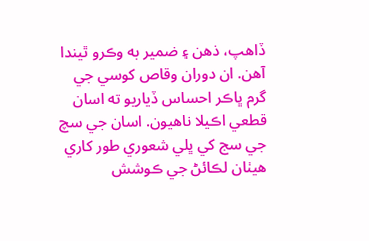ڏاهپ، ذهن ۽ ضمير به وڪرو ٿيندا آهن. ان دوران وقاص کوسي جي گرم ڀاڪر احساس ڏياريو ته اسان قطعي اڪيلا ناهيون. اسان جي سچ جي سج کي ڀلي شعوري طور کاري هيٺان لڪائڻ جي ڪوشش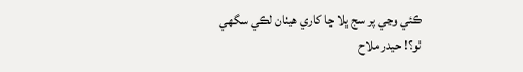ڪئي وڃي پر سج ڀلا ڇا کاري هيٺان لڪي سگهي ٿو؟! حيدر ملاح